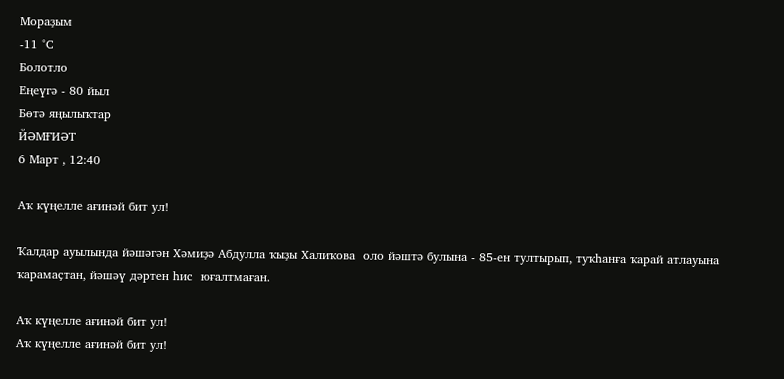Мораҙым
-11 °С
Болотло
Еңеүгә - 80 йыл
Бөтә яңылыҡтар
ЙӘМҒИӘТ
6 Март , 12:40

Аҡ күңелле ағинәй бит ул!

Ҡалдар ауылында йәшәгән Хәмиҙә Абдулла ҡыҙы Халиҡова  оло йәштә булына - 85-ен тултырып, туҡһанға ҡарай атлауына ҡарамаҫтан, йәшәү дәртен һис  юғалтмаған.

Аҡ күңелле ағинәй бит ул!
Аҡ күңелле ағинәй бит ул!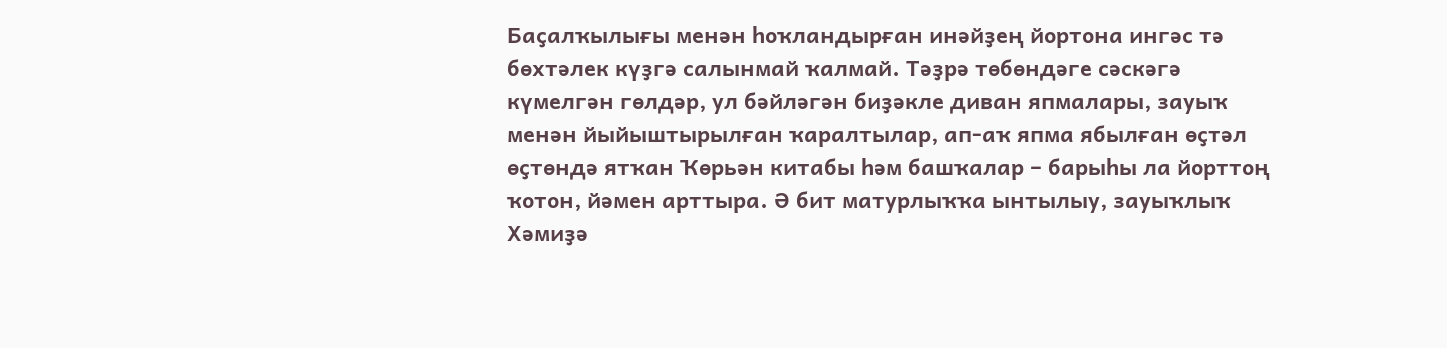Баҫалҡылығы менән һоҡландырған инәйҙең йортона ингәс тә бөхтәлек күҙгә салынмай ҡалмай. Тәҙрә төбөндәге сәскәгә күмелгән гөлдәр, ул бәйләгән биҙәкле диван япмалары, зауыҡ менән йыйыштырылған ҡаралтылар, ап-аҡ япма ябылған өҫтәл өҫтөндә ятҡан Ҡөрьән китабы һәм башҡалар – барыһы ла йорттоң ҡотон, йәмен арттыра. Ә бит матурлыҡҡа ынтылыу, зауыҡлыҡ Хәмиҙә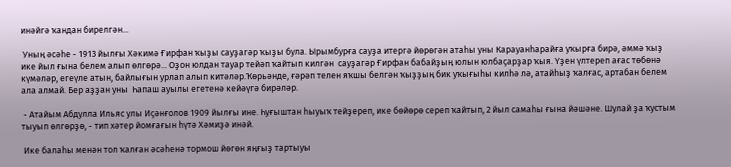инәйгә ҡандан бирелгән...

 Уның әсәһе - 1913 йылғы Хәкимә Ғирфан ҡыҙы сауҙагәр ҡыҙы була. Ырымбурға сауҙа итергә йөрөгән атаһы уны Карауанһарайға уҡырға бирә, әммә ҡыҙ ике йыл ғына белем алып өлгөрә... Оҙон юлдан тауар тейәп ҡайтып килгән  сауҙагәр Ғирфан бабайҙың юлын юлбаҫарҙар ҡыя. Үҙен үлтереп ағас төбөнә күмәләр, егеүле атын, байлығын урлап алып китәләр.Ҡөрьәнде, ғәрәп телен яҡшы белгән ҡыҙҙың бик уҡығыһы килһә лә, атайһыҙ ҡалғас, артабан белем ала алмай. Бер аҙҙан уны  Һапаш ауылы егетенә кейәүгә бирәләр.

 - Атайым Абдулла Ильяс улы Иҫәнғолов 1909 йылғы ине. Һуғыштан һыуыҡ тейҙереп, ике бөйөрө сереп ҡайтып, 2 йыл самаһы ғына йәшәне. Шулай ҙа ҡустым тыуып өлгөрҙө, - тип хәтер йомғағын һүтә Хәмиҙә инәй.

 Ике балаһы менән тол ҡалған әсәһенә тормош йөгөн яңғыҙ тартыуы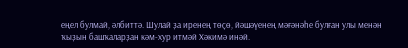еңел булмай, әлбиттә. Шулай ҙа иренең төҫө, йәшәүенең мәғәнәһе булған улы менән ҡыҙын башҡаларҙан кәм-хур итмәй Хәкимә инәй.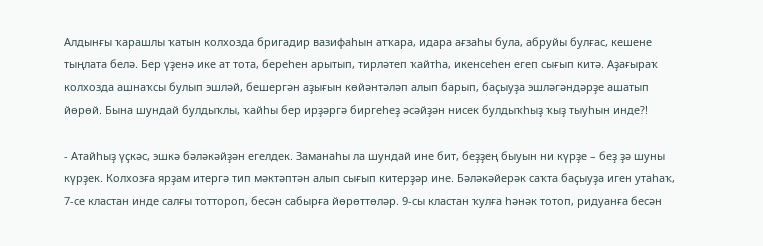Алдынғы ҡарашлы ҡатын колхозда бригадир вазифаһын атҡара, идара ағзаһы була, абруйы булғас, кешене тыңлата белә. Бер үҙенә ике ат тота, береһен арытып, тирләтеп ҡайтһа, икенсеһен егеп сығып китә. Аҙағыраҡ колхозда ашнаҡсы булып эшләй, бешергән аҙығын көйәнтәләп алып барып, баҫыуҙа эшләгәндәрҙе ашатып йөрөй. Бына шундай булдыҡлы, ҡайһы бер ирҙәргә биргеһеҙ әсәйҙән нисек булдыҡһыҙ ҡыҙ тыуһын инде?!

- Атайһыҙ үҫкәс, эшкә бәләкәйҙән егелдек. Заманаһы ла шундай ине бит, беҙҙең быуын ни күрҙе – беҙ ҙә шуны күрҙек. Колхозға ярҙам итергә тип мәктәптән алып сығып китерҙәр ине. Бәләкәйерәк саҡта баҫыуҙа иген утаһаҡ, 7-се кластан инде салғы тоттороп, бесән сабырға йөрөттөләр. 9-сы кластан ҡулға һәнәк тотоп, ридуанға бесән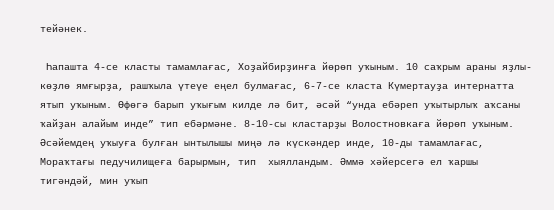тейәнек.

 Һапашта 4-се класты тамамлағас, Хоҙайбирҙинға йөрөп уҡыным. 10 саҡрым араны яҙлы-көҙлө ямғырҙа, рашҡыла үтеүе еңел булмағас, 6-7-се класта Күмертауҙа интернатта ятып уҡыным. Өфөгә барып уҡығым килде лә бит, әсәй “унда ебәреп уҡытырлыҡ аҡсаны ҡайҙан алайым инде” тип ебәрмәне. 8-10-сы кластарҙы Волостновкаға йөрөп уҡыным. Әсәйемдең уҡыуға булған ынтылышы миңә лә күскәндер инде, 10-ды тамамлағас, Мораҡтағы педучилищеға барырмын, тип  хыялландым. Әммә хәйерсегә ел ҡаршы тигәндәй, мин уҡып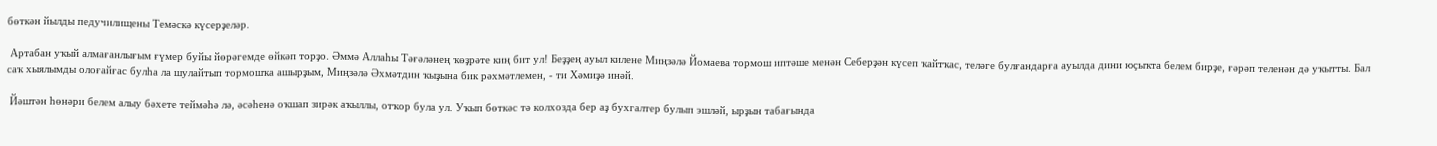бөткән йылды педучилищены Темәскә күсерҙеләр.

 Артабан уҡый алмағанлығым ғүмер буйы йөрәгемде өйкәп торҙо. Әммә Аллаһы Тәғәләнең ҡөҙрәте киң бит ул! Беҙҙең ауыл килене Миңзәлә Йомаева тормош иптәше менән Себерҙән күсеп ҡайтҡас, теләге булғандарға ауылда дини юҫыҡта белем бирҙе, ғәрәп теленән дә уҡытты. Бал саҡ хыялымды олоғайғас булһа ла шулайтып тормошҡа ашырҙым, Миңзәлә Әхмәтдин ҡыҙына бик рәхмәтлемен, - ти Хәмиҙә инәй.

 Йәштән һөнәри белем алыу бәхете теймәһә лә, әсәһенә оҡшап зирәк аҡыллы, отҡор була ул. Уҡып бөткәс тә колхозда бер аҙ бухгалтер булып эшләй, ырҙын табағында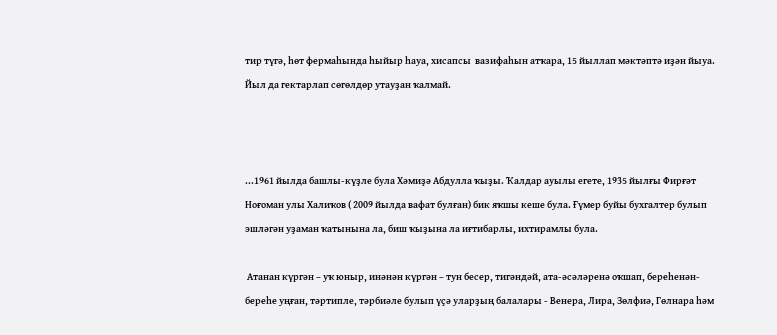тир түгә, һөт фермаһында һыйыр һауа, хисапсы  вазифаһын атҡара, 15 йыллап мәктәптә иҙән йыуа. Йыл да гектарлап сөгөлдөр утауҙан ҡалмай.



...1961 йылда башлы-күҙле була Хәмиҙә Абдулла ҡыҙы. Ҡалдар ауылы егете, 1935 йылғы Фирғәт Ноғоман улы Халиҡов ( 2009 йылда вафат булған) бик яҡшы кеше була. Ғүмер буйы бухгалтер булып эшләгән уҙаман ҡатынына ла, биш ҡыҙына ла иғтибарлы, ихтирамлы була.

 Атанан күргән – уҡ юныр, инәнән күргән – тун бесер, тигәндәй, ата-әсәләренә оҡшап, береһенән-береһе уңған, тәртипле, тәрбиәле булып үҫә уларҙың балалары - Венера, Лира, Зөлфиә, Гөлнара һәм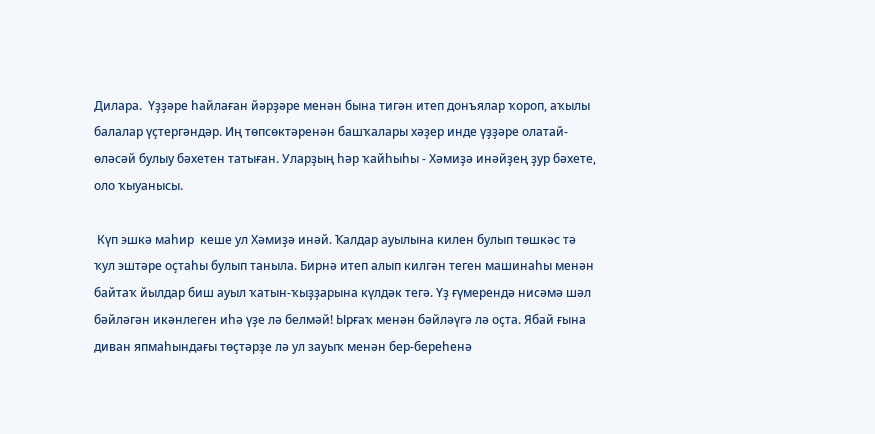Дилара.  Үҙҙәре һайлаған йәрҙәре менән бына тигән итеп донъялар ҡороп, аҡылы балалар үҫтергәндәр. Иң төпсөктәренән башҡалары хәҙер инде үҙҙәре олатай-өләсәй булыу бәхетен татыған. Уларҙың һәр ҡайһыһы - Хәмиҙә инәйҙең ҙур бәхете, оло ҡыуанысы.

 Күп эшкә маһир  кеше ул Хәмиҙә инәй. Ҡалдар ауылына килен булып төшкәс тә ҡул эштәре оҫтаһы булып таныла. Бирнә итеп алып килгән теген машинаһы менән байтаҡ йылдар биш ауыл ҡатын-ҡыҙҙарына күлдәк тегә. Үҙ ғүмерендә нисәмә шәл бәйләгән икәнлеген иһә үҙе лә белмәй! Ырғаҡ менән бәйләүгә лә оҫта. Ябай ғына диван япмаһындағы төҫтәрҙе лә ул зауыҡ менән бер-береһенә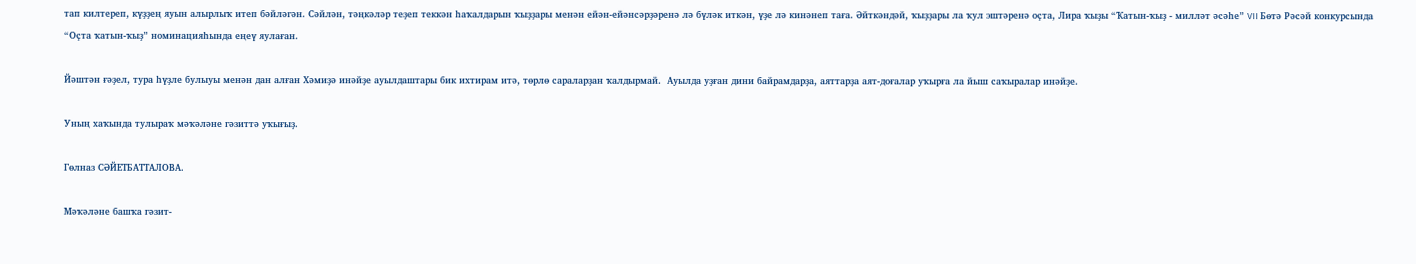тап килтереп, күҙҙең яуын алырлыҡ итеп бәйләгән. Сәйлән, тәңкәләр теҙеп теккән һаҡалдарын ҡыҙҙары менән ейән-ейәнсәрҙәренә лә бүләк иткән, үҙе лә кинәнеп таға. Әйткәндәй, ҡыҙҙары ла ҡул эштәренә оҫта, Лира ҡыҙы “Ҡатын-ҡыҙ - милләт әсәһе” VII Бөтә Рәсәй конкурсында “Оҫта ҡатын-ҡыҙ” номинацияһында еңеү яулаған.

Йәштән ғәҙел, тура һүҙле булыуы менән дан алған Хәмиҙә инәйҙе ауылдаштары бик ихтирам итә, төрлө сараларҙан ҡалдырмай.  Ауылда уҙған дини байрамдарҙа, аяттарҙа аят-доғалар уҡырға ла йыш саҡыралар инәйҙе.

Уның хаҡында тулыраҡ мәҡәләне гәзиттә уҡығыҙ.

Гөлназ СӘЙЕТБАТТАЛОВА.

Мәҡәләне башҡа гәзит-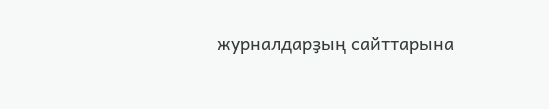журналдарҙың сайттарына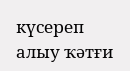күсереп алыу ҡәтғи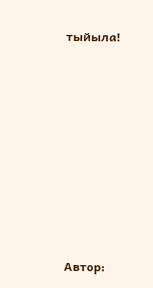тыйыла!











Автор: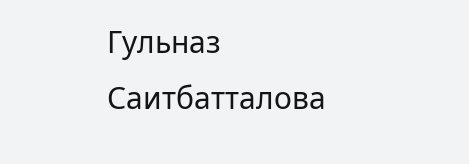Гульназ Саитбатталова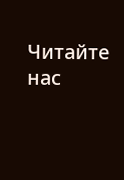Читайте нас